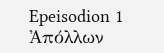Epeisodion 1
Ἀπόλλων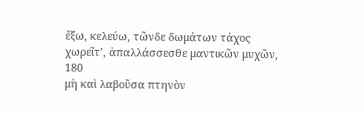ἔξω, κελεύω, τῶνδε δωμάτων τάχος
χωρεῖτʼ, ἀπαλλάσσεσθε μαντικῶν μυχῶν,
180
μὴ καὶ λαβοῦσα πτηνὸν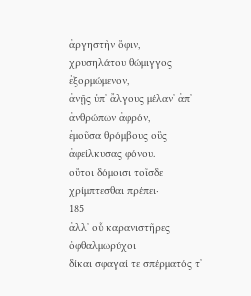ἀργηστὴν ὄφιν,
χρυσηλάτου θώμιγγος ἐξορμώμενον,
ἀνῇς ὑπʼ ἄλγους μέλανʼ ἀπʼ ἀνθρώπων ἀφρόν,
ἐμοῦσα θρόμβους οὓς ἀφείλκυσας φόνου.
οὔτοι δόμοισι τοῖσδε χρίμπτεσθαι πρέπει·
185
ἀλλʼ οὗ καρανιστῆρες ὀφθαλμωρύχοι
δίκαι σφαγαί τε σπέρματός τʼ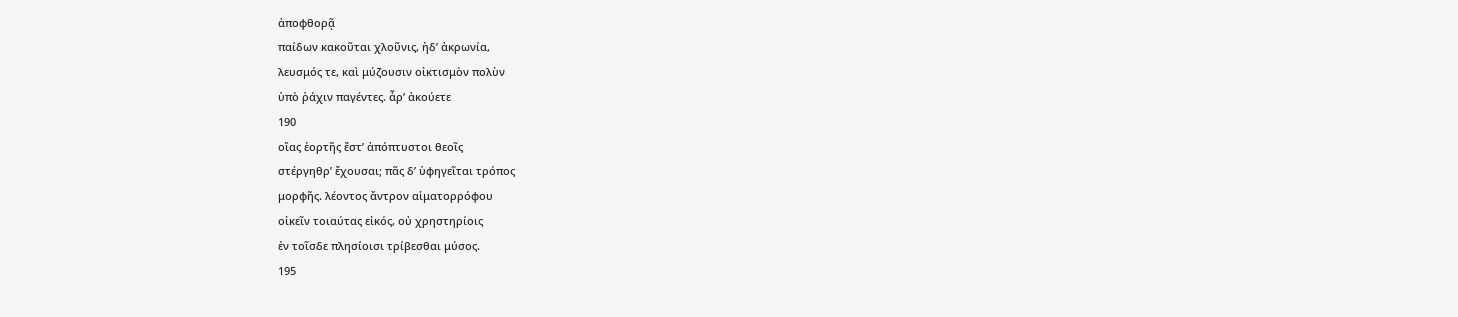ἀποφθορᾷ
παίδων κακοῦται χλοῦνις, ἠδʼ ἀκρωνία,
λευσμός τε, καὶ μύζουσιν οἰκτισμὸν πολὺν
ὑπὸ ῥάχιν παγέντες. ἆρʼ ἀκούετε
190
οἵας ἑορτῆς ἔστʼ ἀπόπτυστοι θεοῖς
στέργηθρʼ ἔχουσαι; πᾶς δʼ ὑφηγεῖται τρόπος
μορφῆς. λέοντος ἄντρον αἱματορρόφου
οἰκεῖν τοιαύτας εἰκός, οὐ χρηστηρίοις
ἐν τοῖσδε πλησίοισι τρίβεσθαι μύσος.
195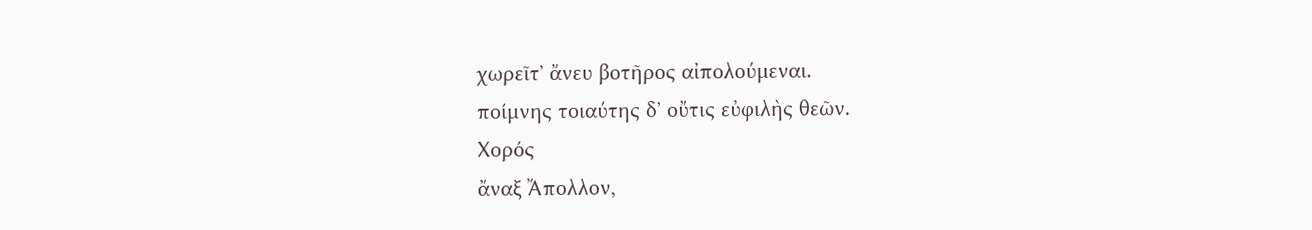χωρεῖτʼ ἄνευ βοτῆρος αἰπολούμεναι.
ποίμνης τοιαύτης δʼ οὔτις εὐφιλὴς θεῶν.
Χορός
ἄναξ Ἄπολλον,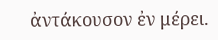ἀντάκουσον ἐν μέρει.